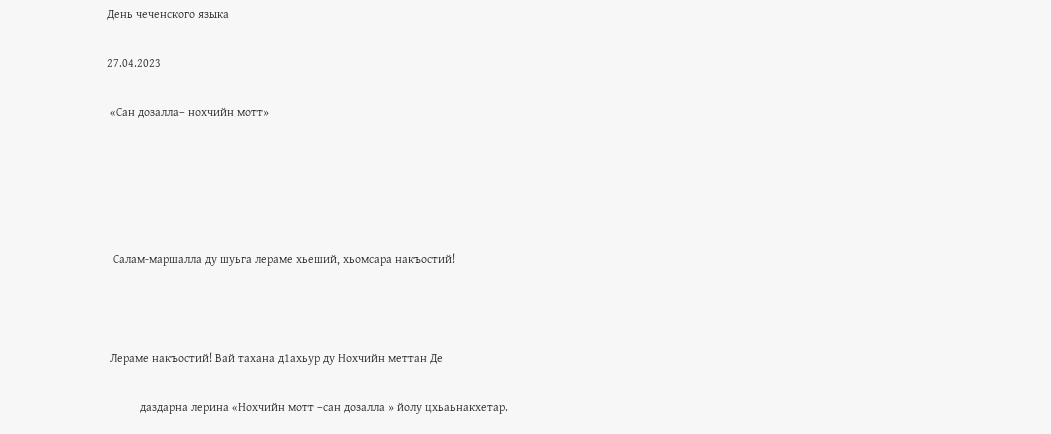День чеченского языка

27.04.2023

 «Сан дозалла– нохчийн мотт»





  Салам-маршалла ду шуьга лераме хьеший, хьомсара накъостий!



 Лераме накъостий! Вай тахана д1ахьур ду Нохчийн меттан Де

           даздарна лерина «Нохчийн мотт –сан дозалла » йолу цхьаьнакхетар.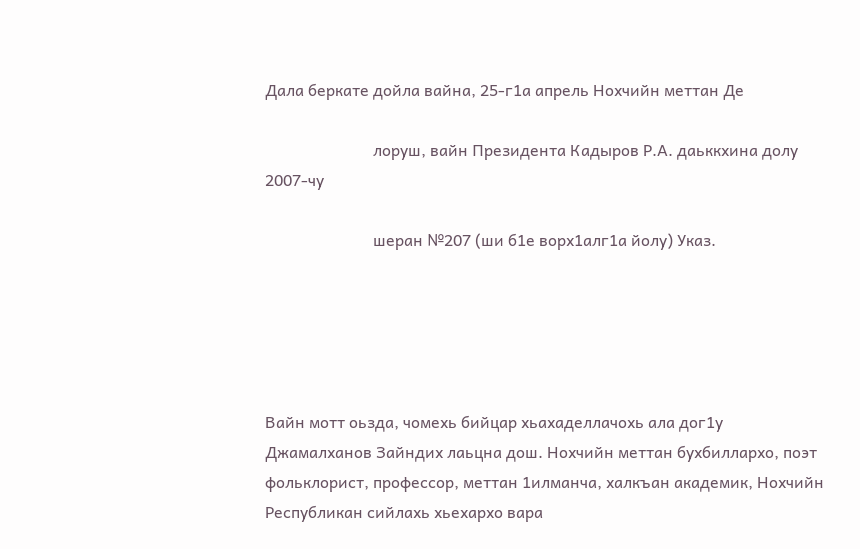Дала беркате дойла вайна, 25-г1а апрель Нохчийн меттан Де

                           лоруш, вайн Президента Кадыров Р.А. даьккхина долу 2007-чу

                           шеран №207 (ши б1е ворх1алг1а йолу) Указ.





Вайн мотт оьзда, чомехь бийцар хьахаделлачохь ала дог1у Джамалханов Зайндих лаьцна дош. Нохчийн меттан бухбиллархо, поэт фольклорист, профессор, меттан 1илманча, халкъан академик, Нохчийн Республикан сийлахь хьехархо вара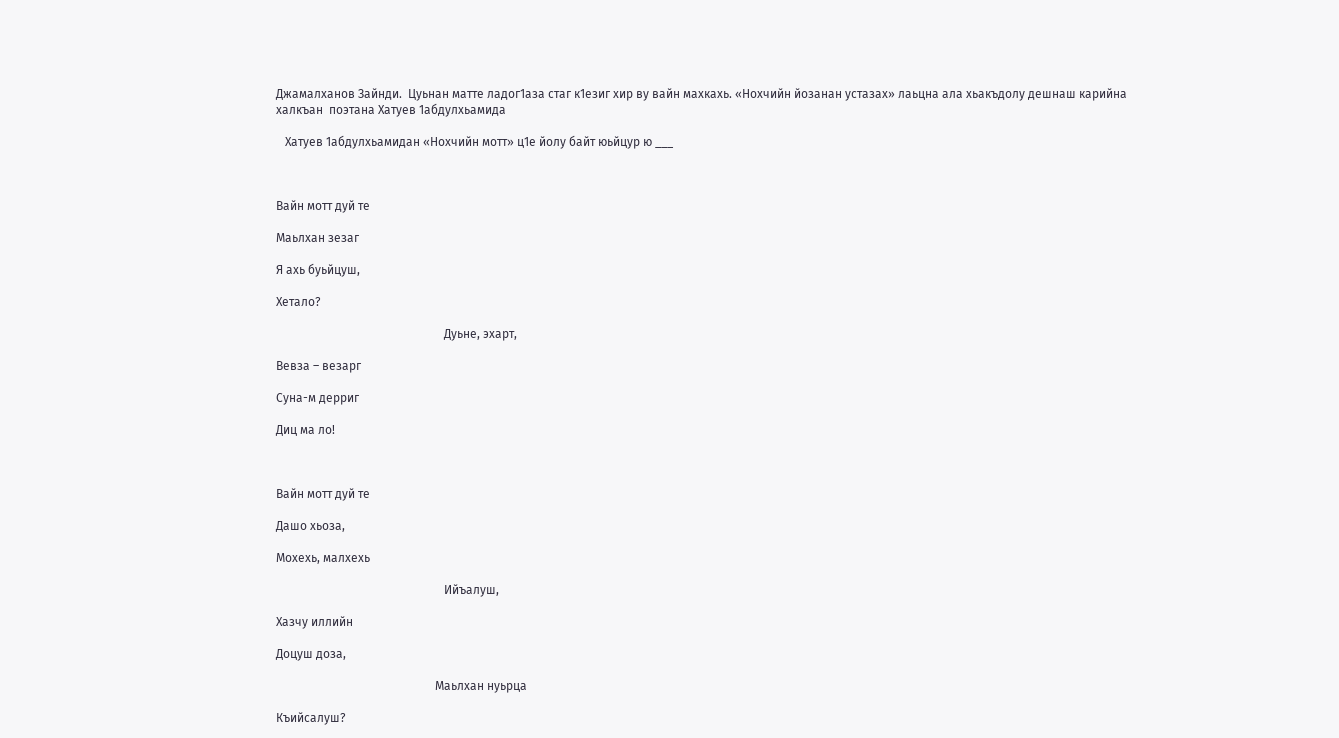Джамалханов Зайнди.  Цуьнан матте ладог1аза стаг к1езиг хир ву вайн махкахь. «Нохчийн йозанан устазах» лаьцна ала хьакъдолу дешнаш карийна халкъан  поэтана Хатуев 1абдулхьамида

   Хатуев 1абдулхьамидан «Нохчийн мотт» ц1е йолу байт юьйцур ю ___



Вайн мотт дуй те

Маьлхан зезаг

Я ахь буьйцуш,

Хетало?

                                                        Дуьне, эхарт,

Вевза – везарг

Суна-м дерриг

Диц ма ло!



Вайн мотт дуй те

Дашо хьоза,

Мохехь, малхехь

                                                        Ийъалуш,

Хазчу иллийн

Доцуш доза,

                                                     Маьлхан нуьрца

Къийсалуш?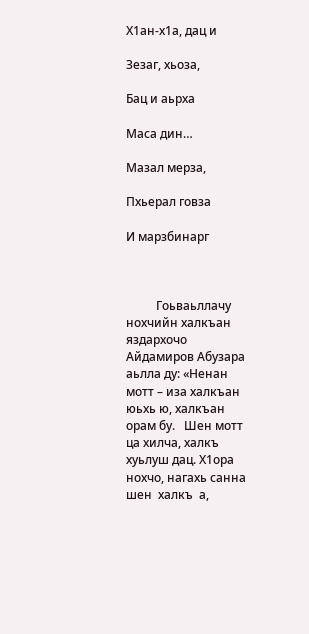Х1ан-х1а, дац и

Зезаг, хьоза,

Бац и аьрха

Маса дин…

Мазал мерза,

Пхьерал говза

И марзбинарг



          Гоьваьллачу нохчийн халкъан яздархочо Айдамиров Абузара аьлла ду: «Ненан мотт – иза халкъан юьхь ю, халкъан орам бу.   Шен мотт ца хилча, халкъ хуьлуш дац. Х1ора нохчо, нагахь санна шен  халкъ  а,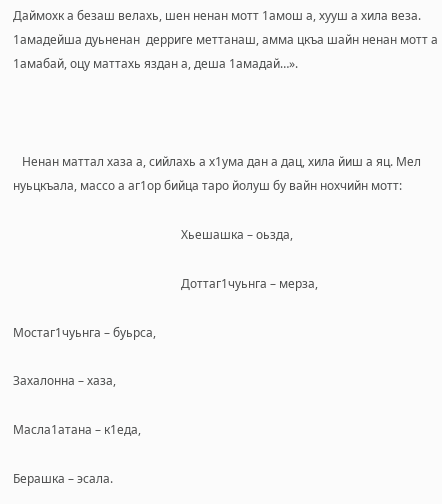Даймохк а безаш велахь, шен ненан мотт 1амош а, хууш а хила веза.  1амадейша дуьненан  дерриге меттанаш, амма цкъа шайн ненан мотт а  1амабай, оцу маттахь яздан а, деша 1амадай…».



   Ненан маттал хаза а, сийлахь а х1ума дан а дац, хила йиш а яц. Мел нуьцкъала, массо а аг1ор бийца таро йолуш бу вайн нохчийн мотт:

                                                        Хьешашка – оьзда,

                                                        Доттаг1чуьнга – мерза,

Мостаг1чуьнга – буьрса,

Захалонна – хаза,

Масла1атана – к1еда,

Берашка – эсала.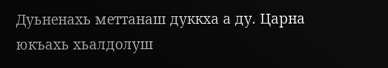Дуьненахь меттанаш дуккха а ду. Царна юкъахь хьалдолуш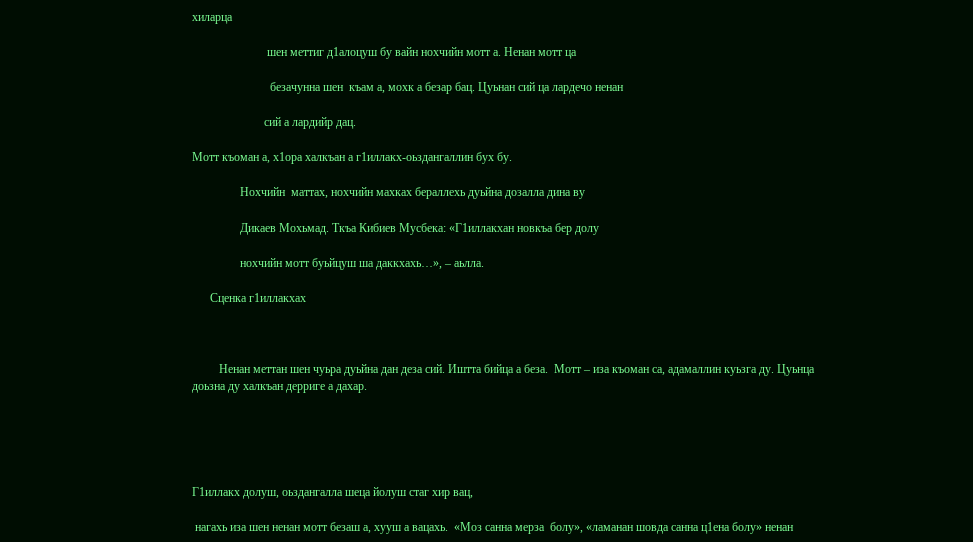хиларца

                         шен меттиг д1алоцуш бу вайн нохчийн мотт а. Ненан мотт ца

                          безачунна шен  къам а, мохк а безар бац. Цуьнан сий ца лардечо ненан

                        сий а лардийр дац.

Мотт къоман а, х1ора халкъан а г1иллакх-оьздангаллин бух бу.

                Нохчийн  маттах, нохчийн махках бераллехь дуьйна дозалла дина ву

                Дикаев Мохьмад. Ткъа Кибиев Мусбека: «Г1иллакхан новкъа бер долу

                нохчийн мотт буьйцуш ша даккхахь…», – аьлла.

      Сценка г1иллакхах



         Ненан меттан шен чуьра дуьйна дан деза сий. Иштта бийца а беза.  Мотт – иза къоман са, адамаллин куьзга ду. Цуьнца доьзна ду халкъан дерриге а дахар.





Г1иллакх долуш, оьздангалла шеца йолуш стаг хир вац,

 нагахь иза шен ненан мотт безаш а, хууш а вацахь.  «Моз санна мерза  болу», «ламанан шовда санна ц1ена болу» ненан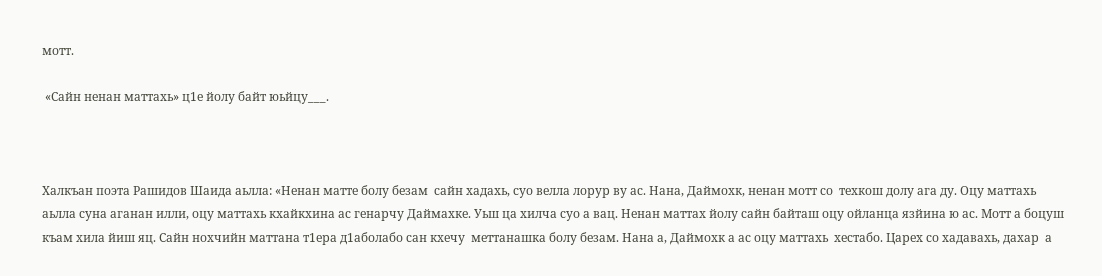мотт.

 «Сайн ненан маттахь» ц1е йолу байт юьйцу___.



Халкъан поэта Рашидов Шаида аьлла: «Ненан матте болу безам  сайн хадахь, суо велла лорур ву ас. Нана, Даймохк, ненан мотт со  техкош долу ага ду. Оцу маттахь аьлла суна аганан илли, оцу маттахь кхайкхина ас генарчу Даймахке. Уьш ца хилча суо а вац. Ненан маттах йолу сайн байташ оцу ойланца язйина ю ас. Мотт а боцуш къам хила йиш яц. Сайн нохчийн маттана т1ера д1аболабо сан кхечу  меттанашка болу безам. Нана а, Даймохк а ас оцу маттахь  хестабо. Царех со хадавахь, дахар  а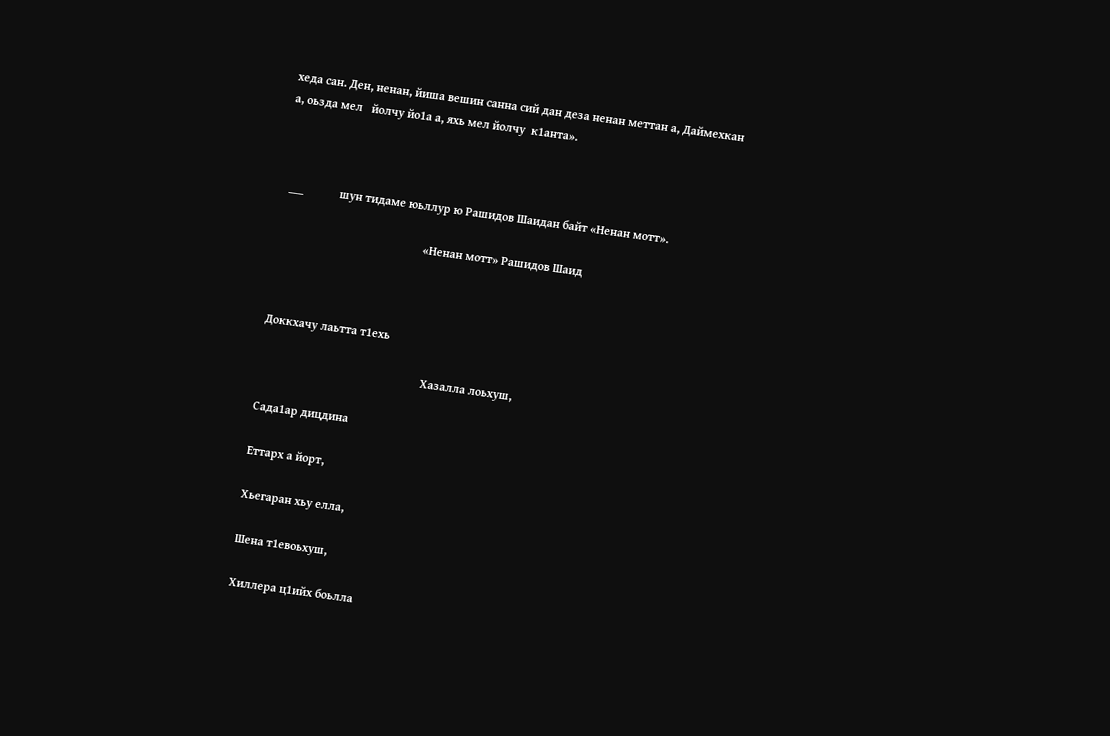хеда сан. Ден, ненан, йиша вешин санна сий дан деза ненан меттан а, Даймехкан а, оьзда мел   йолчу йо1а а, яхь мел йолчу  к1анта».



  ___            шун тидаме юьллур ю Рашидов Шаидан байт «Ненан мотт».

                                                 «Ненан мотт» Рашидов Шаид



Доккхачу лаьтта т1ехь

                                                      Хазалла лоьхуш,

Сада1ар дицдина

Еттарх а йорт,

Хьегаран хьу елла,

Шена т1евоьхуш,

Хиллера ц1ийх боьлла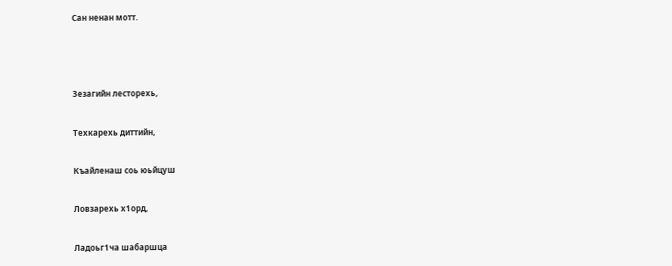Сан ненан мотт.



Зезагийн лесторехь,

Техкарехь диттийн,

Къайленаш соь юьйцуш

Ловзарехь х1орд,

Ладоьг1ча шабаршца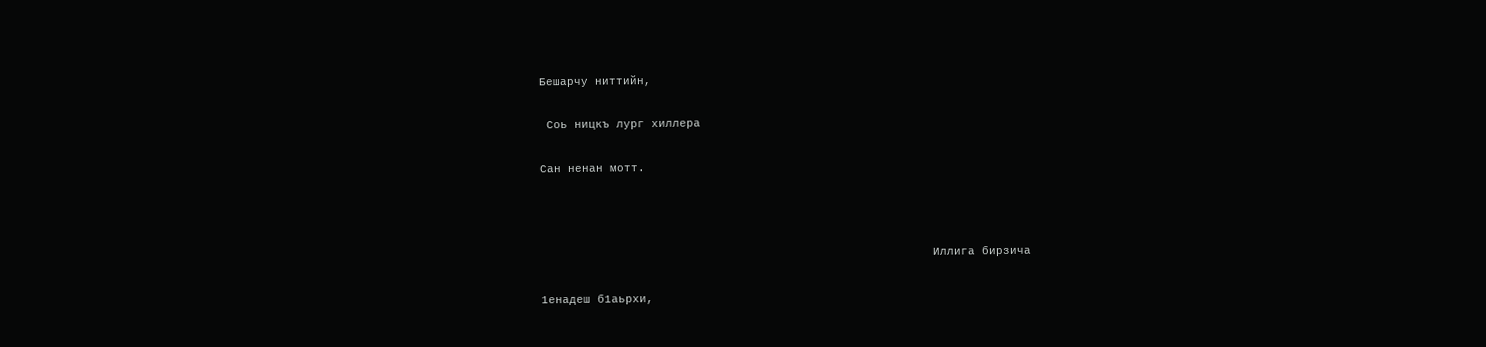Бешарчу ниттийн,

 Соь ницкъ лург хиллера

Сан ненан мотт.



                                                        Иллига бирзича

1енадеш б1аьрхи,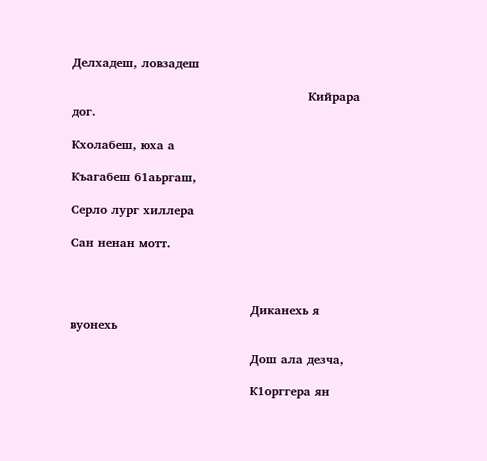Делхадеш, ловзадеш

                                                           Кийрара дог.

Кхолабеш, юха а

Къагабеш б1аьргаш,

Серло лург хиллера

Сан ненан мотт.



                                             Диканехь я вуонехь

                                             Дош ала дезча,

                                             К1орггера ян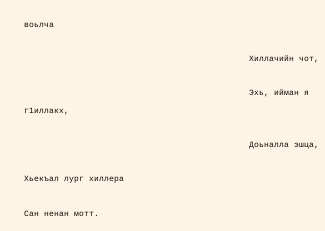воьлча

                                             Хиллачийн чот,

                                             Эхь, ийман я г1иллакх,

                                             Доьналла эшца,

Хьекъал лург хиллера

Сан ненан мотт.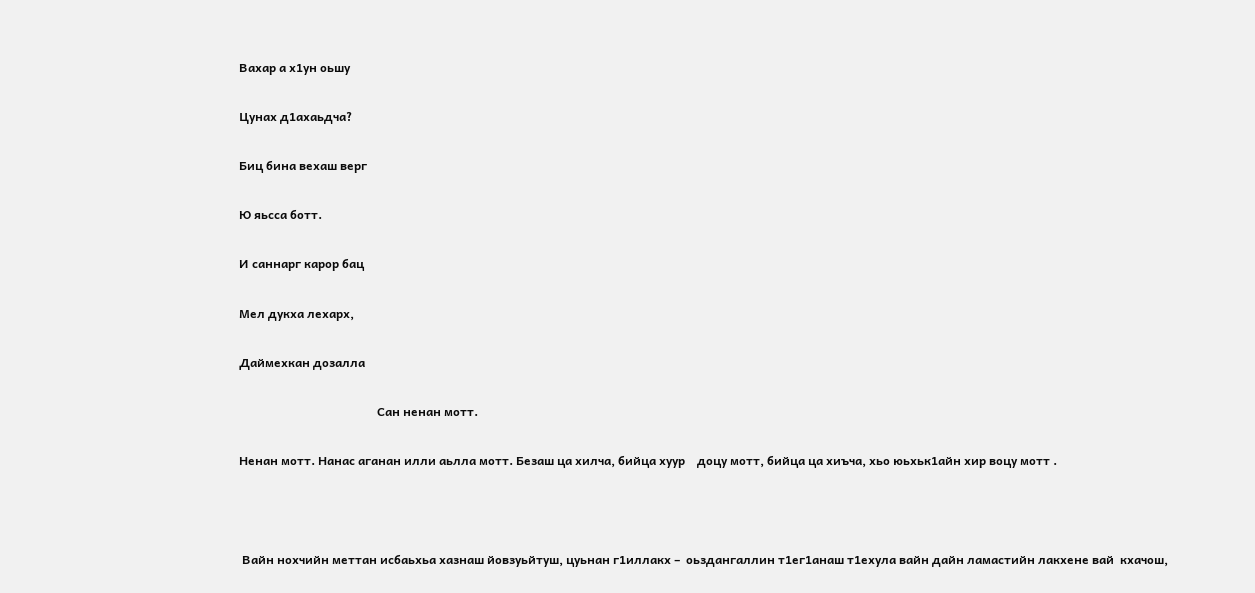Вахар а х1ун оьшу

Цунах д1ахаьдча?

Биц бина вехаш верг

Ю яьсса ботт.

И саннарг карор бац

Мел дукха лехарх,

Даймехкан дозалла

                                              Сан ненан мотт.

Ненан мотт. Нанас аганан илли аьлла мотт. Безаш ца хилча, бийца хуур    доцу мотт, бийца ца хиъча, хьо юьхьк1айн хир воцу мотт .



 Вайн нохчийн меттан исбаьхьа хазнаш йовзуьйтуш, цуьнан г1иллакх –  оьздангаллин т1ег1анаш т1ехула вайн дайн ламастийн лакхене вай  кхачош,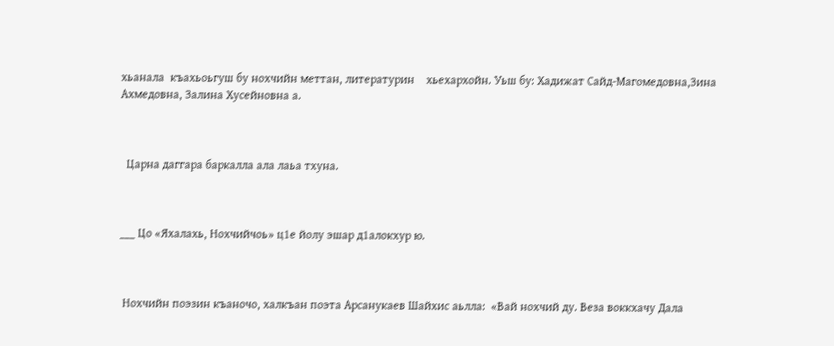хьанала  къахьоьгуш бу нохчийн меттан, литературин    хьехархойн. Уьш бу: Хадижат Сайд-Магомедовна,Зина Ахмедовна, Залина Хусейновна а.



  Царна даггара баркалла ала лаьа тхуна.



___ Цо «Яхалахь, Нохчийчоь» ц1е йолу эшар д1алокхур ю.



 Нохчийн поэзин къаночо, халкъан поэта Арсанукаев Шайхис аьлла:  «Вай нохчий ду. Веза воккхачу Дала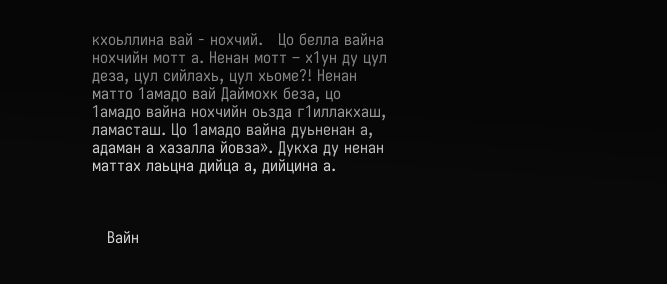кхоьллина вай - нохчий.   Цо белла вайна нохчийн мотт а. Ненан мотт – х1ун ду цул деза, цул сийлахь, цул хьоме?! Ненан матто 1амадо вай Даймохк беза, цо 1амадо вайна нохчийн оьзда г1иллакхаш, ламасташ. Цо 1амадо вайна дуьненан а, адаман а хазалла йовза». Дукха ду ненан маттах лаьцна дийца а, дийцина а.



   Вайн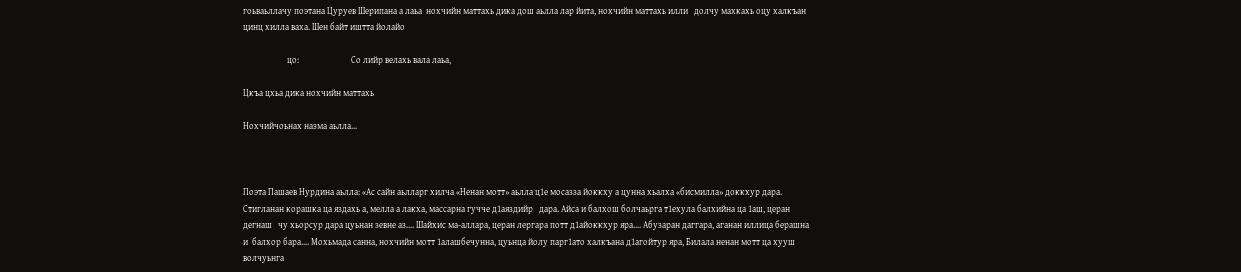гоьваьллачу поэтана Цуруев Шерипана а лаьа  нохчийн маттахь дика дош аьлла лар йита, нохчийн маттахь илли   долчу махкахь оцу халкъан цинц хилла ваха. Шен байт иштта йолайо

                      цо:                          Со лийр велахь вала лаьа,

Цкъа цхьа дика нохчийн маттахь

Нохчийчоьнах назма аьлла…



Поэта Пашаев Нурдина аьлла: «Ас сайн аьлларг хилча «Ненан мотт» аьлла ц1е мосазза йоккху а цунна хьалха «бисмилла» доккхур дара. Стигланан корашка ца яздахь а, мелла а лакха, массарна гучче д1аяздийр   дара. Айса и балхош болчаьрга т1ехула балхийна ца 1аш, церан дегнаш   чу хьорсур дара цуьнан зевне аз…. Шайхис ма-аллара, церан лергара потт д1айоккхур яра…. Абузаран даггара, аганан иллица берашна и  балхор бара…. Мохьмада санна, нохчийн мотт 1алашбечунна, цуьнца йолу парг1ато халкъана д1агойтур яра, Билала ненан мотт ца хууш   волчуьнга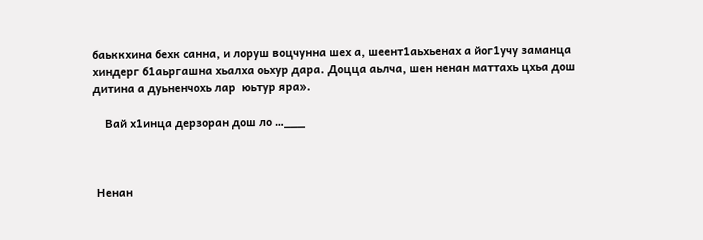баьккхина бехк санна, и лоруш воцчунна шех а, шеент1аьхьенах а йог1учу заманца хиндерг б1аьргашна хьалха оьхур дара. Доцца аьлча, шен ненан маттахь цхьа дош дитина а дуьненчохь лар  юьтур яра».

    Вай х1инца дерзоран дош ло …___



 Ненан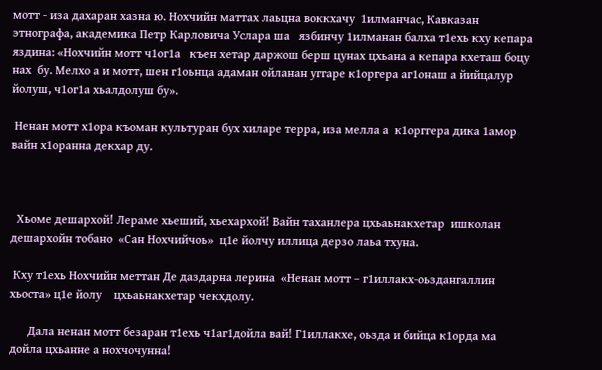мотт - иза дахаран хазна ю. Нохчийн маттах лаьцна воккхачу  1илманчас, Кавказан этнографа, академика Петр Карловича Услара ша   язбинчу 1илманан балха т1ехь кху кепара яздина: «Нохчийн мотт ч1ог1а   къен хетар даржош берш цунах цхьана а кепара кхеташ боцу нах  бу. Мелхо а и мотт, шен г1оьнца адаман ойланан уггаре к1оргера аг1онаш а йийцалур йолуш, ч1ог1а хьалдолуш бу».

 Ненан мотт х1ора къоман культуран бух хиларе терра, иза мелла а  к1орггера дика 1амор вайн х1оранна декхар ду.



  Хьоме дешархой! Лераме хьеший, хьехархой! Вайн таханлера цхьаьнакхетар  ишколан дешархойн тобано  «Сан Нохчийчоь»  ц1е йолчу иллица дерзо лаьа тхуна.

 Кху т1ехь Нохчийн меттан Де даздарна лерина  «Ненан мотт – г1иллакх-оьздангаллин хьоста» ц1е йолу    цхьаьнакхетар чекхдолу.

      Дала ненан мотт безаран т1ехь ч1аг1дойла вай! Г1иллакхе, оьзда и бийца к1орда ма дойла цхьанне а нохчочунна!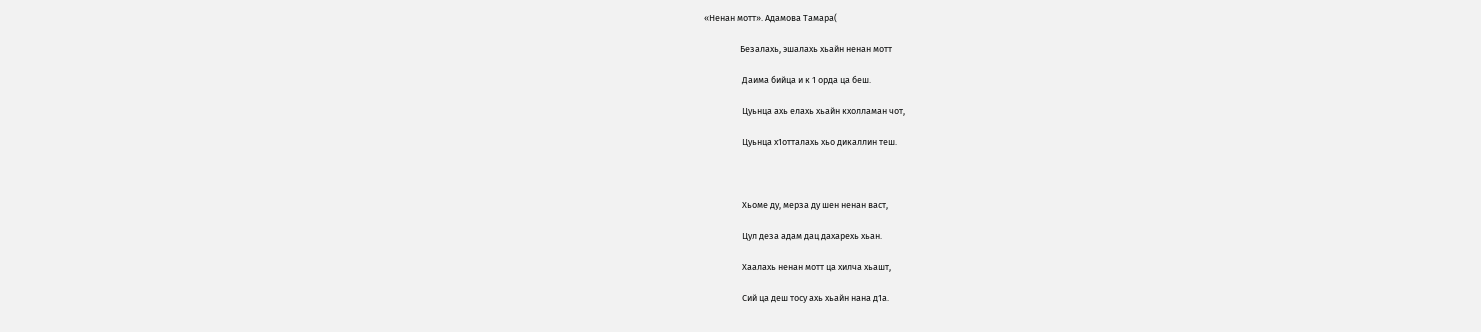«Ненан мотт». Адамова Тамара(

                  Безалахь, эшалахь хьайн ненан мотт

                   Даима бийца и к 1 орда ца беш.

                   Цуьнца ахь елахь хьайн кхолламан чот,

                   Цуьнца х1отталахь хьо дикаллин теш.



                   Хьоме ду, мерза ду шен ненан васт,

                   Цул деза адам дац дахарехь хьан.

                   Хаалахь ненан мотт ца хилча хьашт,

                   Сий ца деш тосу ахь хьайн нана д1а.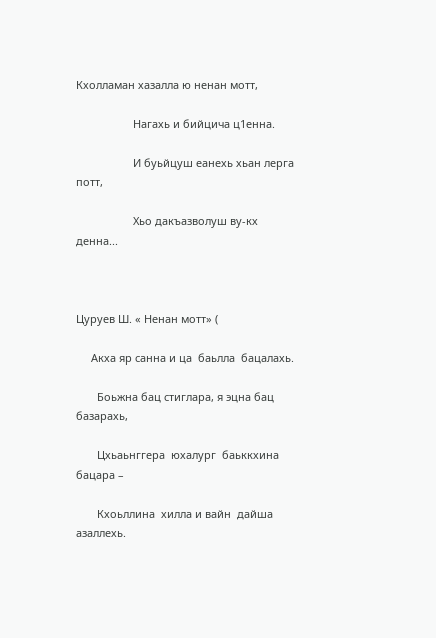Кхолламан хазалла ю ненан мотт,

                   Нагахь и бийцича ц1енна.

                   И буьйцуш еанехь хьан лерга потт,

                   Хьо дакъазволуш ву-кх денна...



Цуруев Ш. « Ненан мотт» (

     Акха яр санна и ца  баьлла  бацалахь.

       Боьжна бац стиглара, я эцна бац базарахь,

       Цхьаьнггера  юхалург  баьккхина  бацара –

       Кхоьллина  хилла и вайн  дайша  азаллехь.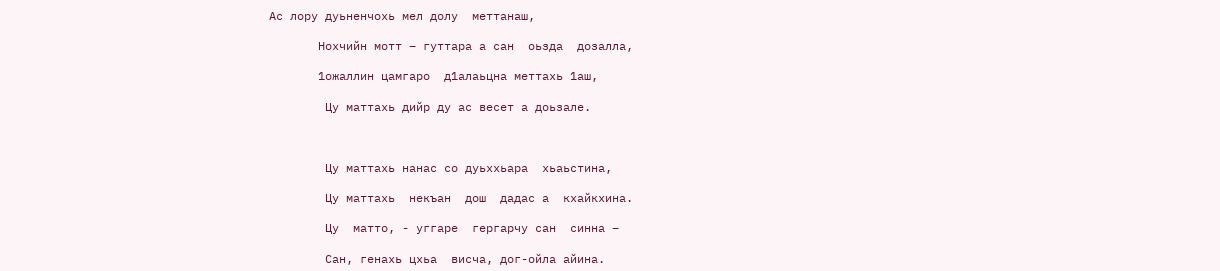Ас лору дуьненчохь мел долу  меттанаш,

       Нохчийн мотт – гуттара а сан  оьзда  дозалла,

       1ожаллин цамгаро  д1алаьцна меттахь 1аш,

        Цу маттахь дийр ду ас весет а доьзале.



        Цу маттахь нанас со дуьххьара  хьаьстина,

        Цу маттахь  некъан  дош  дадас а  кхайкхина.

        Цу  матто, - уггаре  гергарчу сан  синна –

        Сан, генахь цхьа  висча, дог-ойла айина.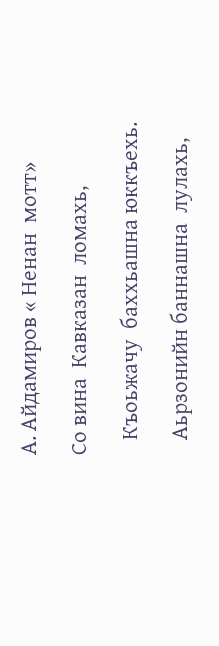А. Айдамиров « Ненан  мотт»

Со вина  Кавказан  ломахь,

   Къоьжачу  баххьашна юккъехь.

   Аьрзонийн баннашна  лулахь,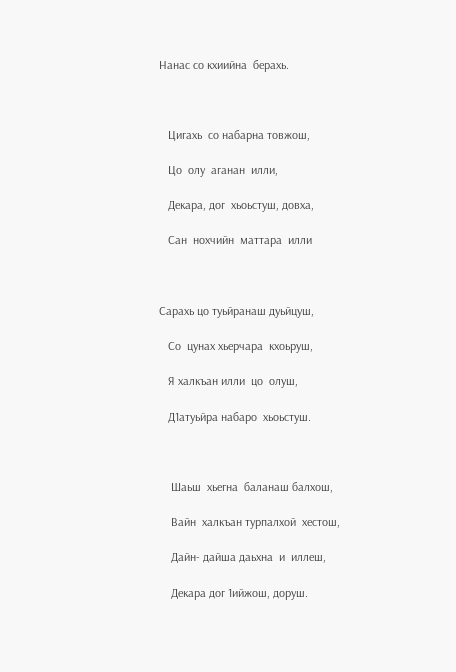Нанас со кхиийна  берахь.



   Цигахь  со набарна товжош,

   Цо  олу  аганан  илли,

   Декара, дог  хьоьстуш, довха,

   Сан  нохчийн  маттара  илли



Сарахь цо туьйранаш дуьйцуш,

   Со  цунах хьерчара  кхоьруш,

   Я халкъан илли  цо  олуш,

   Д1атуьйра набаро  хьоьстуш.



    Шаьш  хьегна  баланаш балхош,

    Вайн  халкъан турпалхой  хестош,

    Дайн- дайша даьхна  и  иллеш,

    Декара дог 1ийжош, доруш.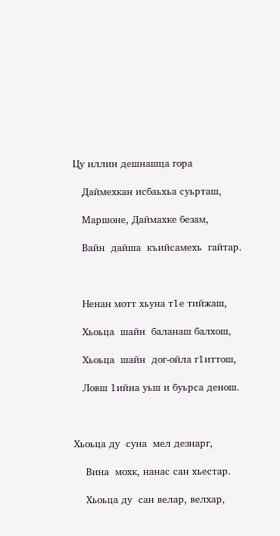Цу иллин дешнашца гора

   Даймехкан исбаьхьа суьрташ,

   Маршоне, Даймахке безам,

   Вайн  дайша  къийсамехь  гайтар.



   Ненан мотт хьуна т1е тийжаш,

   Хьоьца  шайн  баланаш балхош,

   Хьоьца  шайн  дог-ойла г1иттош,

   Ловш 1ийна уьш и буьрса денош.



Хьоьца ду  суна  мел дезнарг,

    Вина  мохк, нанас сан хьестар.

    Хьоьца ду  сан велар, велхар,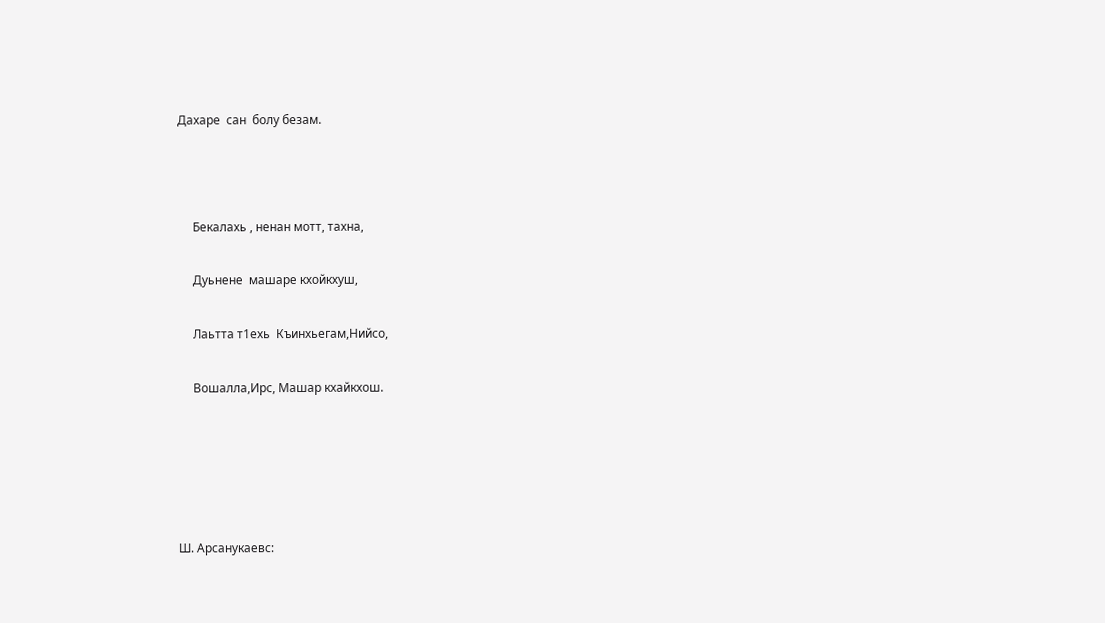Дахаре  сан  болу безам.



     Бекалахь , ненан мотт, тахна,

     Дуьнене  машаре кхойкхуш,

     Лаьтта т1ехь  Къинхьегам,Нийсо,

     Вошалла,Ирс, Машар кхайкхош.





Ш. Арсанукаевс: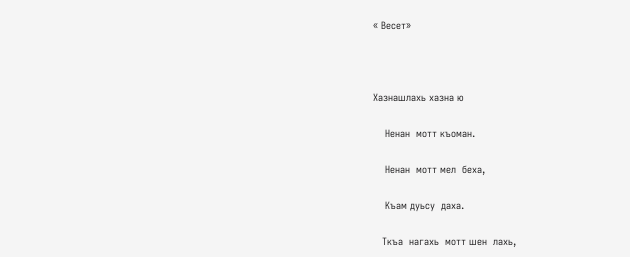« Весет»



Хазнашлахь хазна ю

    Ненан  мотт къоман.

    Ненан  мотт мел  беха,

    Къам дуьсу  даха.

   Ткъа  нагахь  мотт шен  лахь,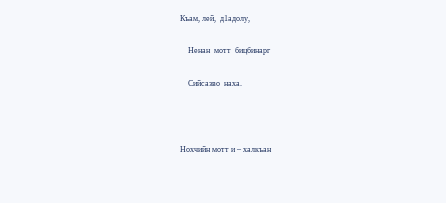Къам, лей,  д1адолу,

    Ненан  мотт  бицбинарг

    Сийсазво  наха.



Нохчийн мотт и – халкъан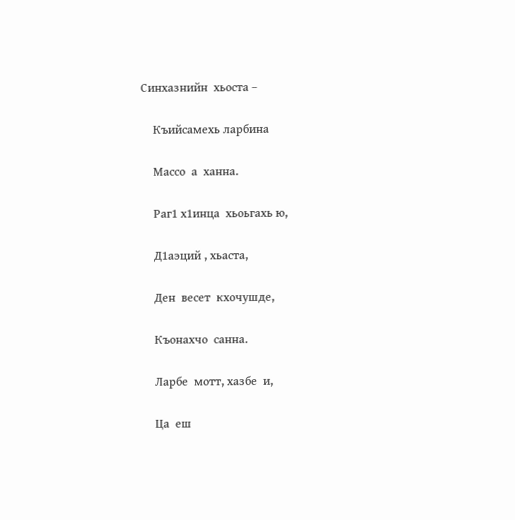Синхазнийн  хьоста –

    Къийсамехь ларбина

    Массо  а  ханна.

    Раг1 х1инца  хьоьгахь ю,

    Д1аэций , хьаста,

    Ден  весет  кхочушде,

    Къонахчо  санна.

    Ларбе  мотт, хазбе  и,

    Ца  еш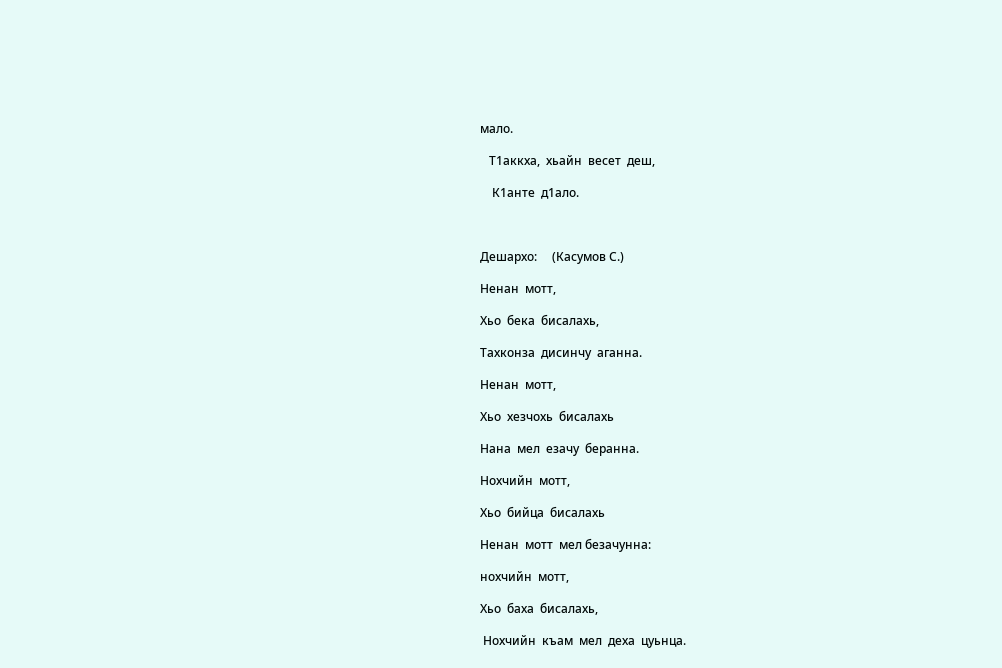мало.

   Т1аккха,  хьайн  весет  деш,

    К1анте  д1ало.



Дешархо:     (Касумов С.)

Ненан  мотт,

Хьо  бека  бисалахь,

Тахконза  дисинчу  аганна.

Ненан  мотт,

Хьо  хезчохь  бисалахь

Нана  мел  езачу  беранна.

Нохчийн  мотт,

Хьо  бийца  бисалахь

Ненан  мотт  мел безачунна:

нохчийн  мотт,

Хьо  баха  бисалахь,

 Нохчийн  къам  мел  деха  цуьнца.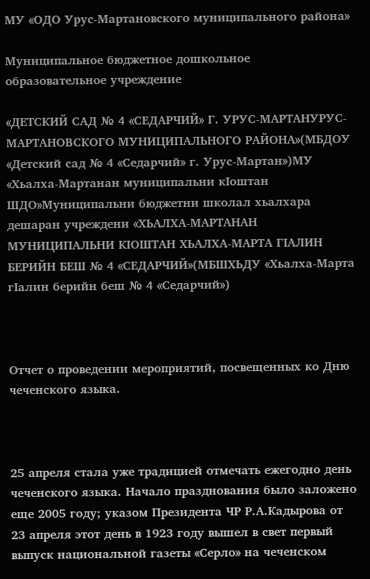МУ «ОДО Урус-Мартановского муниципального района»

Муниципальное бюджетное дошкольное образовательное учреждение

«ДЕТСКИЙ САД № 4 «СЕДАРЧИЙ» Г. УРУС-МАРТАНУРУС-МАРТАНОВСКОГО МУНИЦИПАЛЬНОГО РАЙОНА»(МБДОУ «Детский сад № 4 «Седарчий» г. Урус-Мартан»)МУ «Хьалха-Мартанан муниципальни кIоштан ШДО»Муниципальни бюджетни школал хьалхара дешаран учреждени «ХЬАЛХА-МАРТАНАН МУНИЦИПАЛЬНИ КIОШТАН ХЬАЛХА-МАРТА ГIАЛИН БЕРИЙН БЕШ № 4 «СЕДАРЧИЙ»(МБШХЬДУ «Хьалха-Марта гIалин берийн беш № 4 «Седарчий»)



Отчет о проведении мероприятий, посвещенных ко Дню чеченского языка.



25 апреля стала уже традицией отмечать ежегодно день чеченского языка. Начало празднования было заложено еще 2005 году; указом Президента ЧР Р.А.Кадырова от 23 апреля этот день в 1923 году вышел в свет первый выпуск национальной газеты «Серло» на чеченском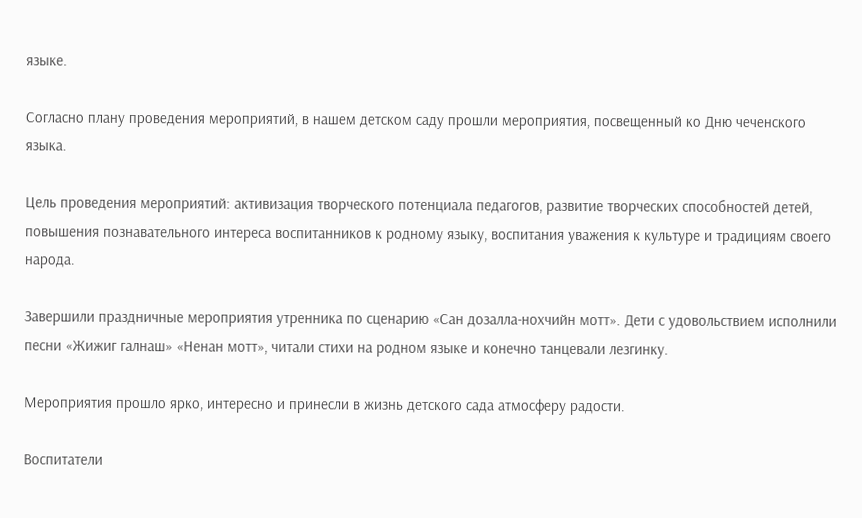языке.

Согласно плану проведения мероприятий, в нашем детском саду прошли мероприятия, посвещенный ко Дню чеченского языка.

Цель проведения мероприятий: активизация творческого потенциала педагогов, развитие творческих способностей детей, повышения познавательного интереса воспитанников к родному языку, воспитания уважения к культуре и традициям своего народа.

Завершили праздничные мероприятия утренника по сценарию «Сан дозалла-нохчийн мотт». Дети с удовольствием исполнили песни «Жижиг галнаш» «Ненан мотт», читали стихи на родном языке и конечно танцевали лезгинку.

Мероприятия прошло ярко, интересно и принесли в жизнь детского сада атмосферу радости.

Воспитатели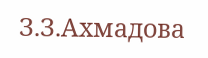З.З.Ахмадова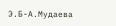Э.Б-А.Мудаева